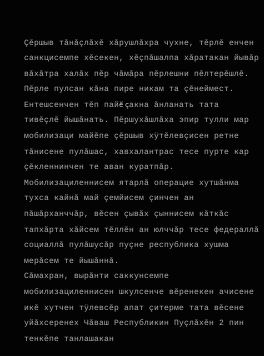Çĕршыв тăнăçлăхĕ хăрушлăхра чухне, тĕрлĕ енчен санкцисемпе хĕсекен, хĕçпăшалпа хăратакан йывăр вăхăтра халăх пĕр чăмăра пĕрлешни пĕлтерĕшлĕ. Пĕрле пулсан кăна пире никам та çĕнеймест. Ентешсенчен тĕп пайĕ çакна ăнланать тата тивĕçлĕ йышăнать. Пĕршухăшлăха эпир тулли мар мобилизаци майĕпе çĕршыв хÿтĕлевçисен ретне тăнисене пулăшас, хавхалантрас тесе пурте кар çĕкленнинчен те аван куратпăр.
Мобилизациленнисем ятарлă операцие хутшăнма тухса кайнă май çемйисем çинчен ан пăшăрханччăр, вĕсен çывăх çыннисем кăткăс тапхăрта хăйсем тĕллĕн ан юлччăр тесе федераллă социаллă пулăшусăр пуçне республика хушма мерăсем те йышăннă.
Сăмахран, вырăнти саккунсемпе мобилизациленнисен шкулсенче вĕренекен ачисене икĕ хутчен тÿлевсĕр апат çитерме тата вĕсене уйăхсеренех Чăваш Республикин Пуçлăхĕн 2 пин тенкĕпе танлашакан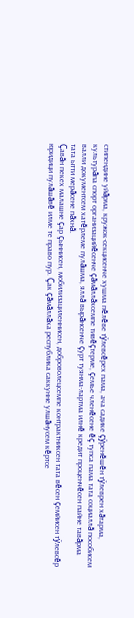стипендине уйăрма, кружок-секцисенче хушма пĕлĕве тÿлевсĕрех пама, ача садике çÿренĕшĕн тÿлеврен хăтарма, культурăпа спорт организацийĕсенче çăмăллăхсемпе тивĕçтерме, çемье членĕсене ĕç тупса пама тата социаллă пособисем валли документсем хатĕрлеме пулăшма, яллă вырăнсенче çурт туянма-лартма илнĕ кредит проценчĕсен пайне тавăрма тата ытти мерăсене пăхнă.
Çавăн пекех малашне çар çыннисен, мобилизациленнисен, доброволецсемпе контрактниксен тата вĕсен çемйисен тÿлевсĕр юридици пулăшăвĕ илме те право пур. Çак çăмăллăха республика саккунне улшăнусем кĕртсе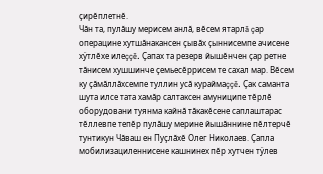çирĕплетнĕ.
Чăн та, пулăшу мерисем анлă, вĕсем ятарлă çар операцине хутшăнакансен çывăх çыннисемпе ачисене хÿтлĕхе илеççĕ. Çапах та резерв йышĕнчен çар ретне тăнисем хушшинче çемьесĕррисем те сахал мар. Вĕсем ку çăмăллăхсемпе туллин усă кураймаççĕ. Çак саманта шута илсе тата хамăр салтаксен амуниципе тĕрлĕ оборудовани туянма кайнă тăкакĕсене саплаштарас тĕллевпе тепĕр пулăшу мерине йышăннине пĕлтерчĕ тунтикун Чăваш ен Пуçлăхĕ Олег Николаев. Çапла мобилизациленнисене кашнинех пĕр хутчен тÿлев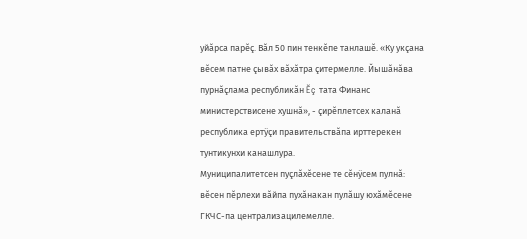уйăрса парĕç. Вăл 50 пин тенкĕпе танлашĕ. «Ку укçана вĕсем патне çывăх вăхăтра çитермелле. Йышăнăва пурнăçлама республикăн Ĕç тата Финанс министерствисене хушнă», - çирĕплетсех каланă республика ертÿçи правительствăпа ирттерекен тунтикунхи канашлура.
Муниципалитетсен пуçлăхĕсене те сĕнÿсем пулнă: вĕсен пĕрлехи вăйпа пухăнакан пулăшу юхăмĕсене ГКЧС-па централизацилемелле.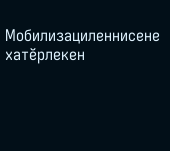Мобилизациленнисене хатĕрлекен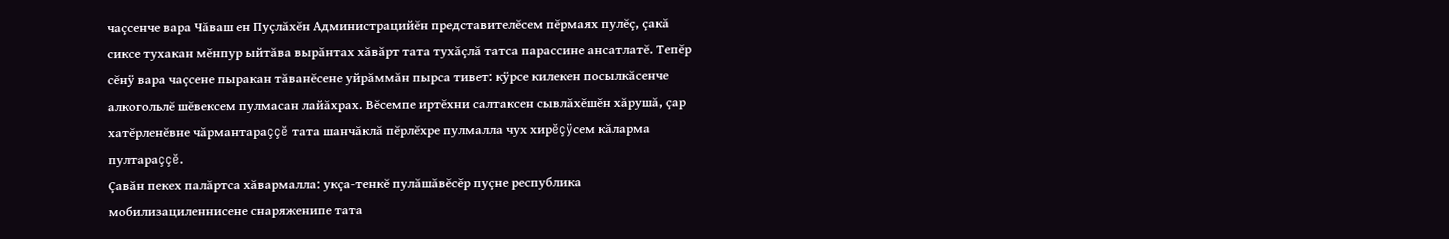чаçсенче вара Чăваш ен Пуçлăхĕн Администрацийĕн представителĕсем пĕрмаях пулĕç, çакă сиксе тухакан мĕнпур ыйтăва вырăнтах хăвăрт тата тухăçлă татса парассине ансатлатĕ. Тепĕр сĕнÿ вара чаçсене пыракан тăванĕсене уйрăммăн пырса тивет: кÿрсе килекен посылкăсенче алкогольлĕ шĕвексем пулмасан лайăхрах. Вĕсемпе иртĕхни салтаксен сывлăхĕшĕн хăрушă, çар хатĕрленĕвне чăрмантараççĕ тата шанчăклă пĕрлĕхре пулмалла чух хирĕçÿсем кăларма пултараççĕ.
Çавăн пекех палăртса хăвармалла: укçа-тенкĕ пулăшăвĕсĕр пуçне республика мобилизациленнисене снаряженипе тата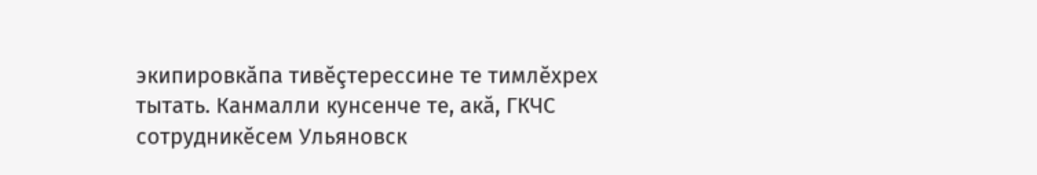экипировкăпа тивĕçтерессине те тимлĕхрех тытать. Канмалли кунсенче те, акă, ГКЧС сотрудникĕсем Ульяновск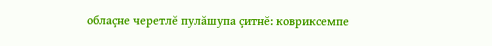облаçне черетлĕ пулăшупа çитнĕ: ковриксемпе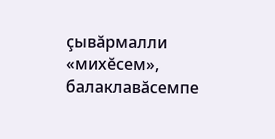çывăрмалли «михĕсем», балаклавăсемпе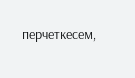перчеткесем,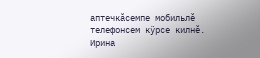аптечкăсемпе мобильлĕ телефонсем кÿрсе килнĕ.
Ирина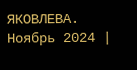ЯКОВЛЕВА.
Ноябрь 2024 |